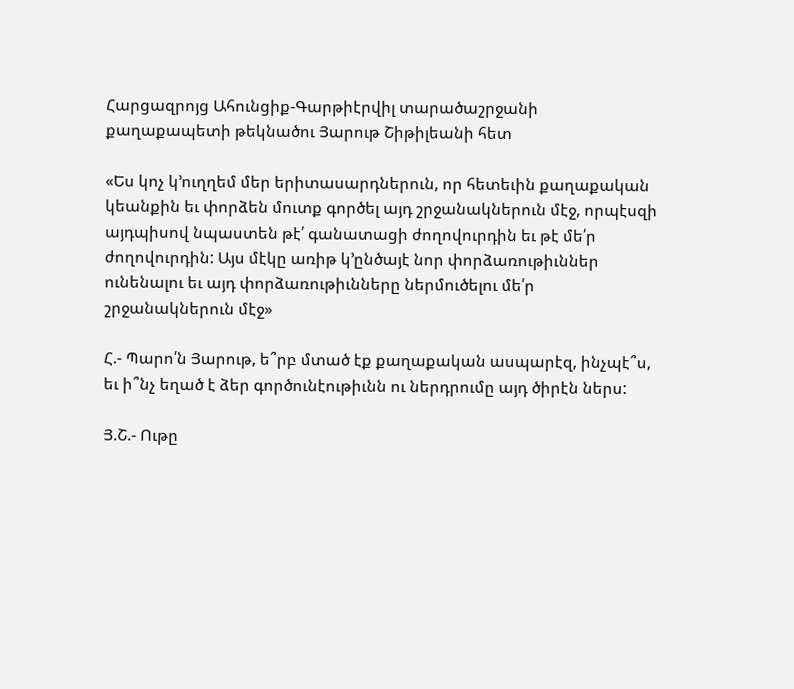Հարցազրոյց Ահունցիք-Գարթիէրվիլ տարածաշրջանի քաղաքապետի թեկնածու Յարութ Շիթիլեանի հետ

«Ես կոչ կ’ուղղեմ մեր երիտասարդներուն, որ հետեւին քաղաքական կեանքին եւ փորձեն մուտք գործել այդ շրջանակներուն մէջ, որպէսզի այդպիսով նպաստեն թէ՛ գանատացի ժողովուրդին եւ թէ մե՛ր ժողովուրդին: Այս մէկը առիթ կ’ընծայէ նոր փորձառութիւններ ունենալու եւ այդ փորձառութիւնները ներմուծելու մե՛ր շրջանակներուն մէջ»

Հ.- Պարո՛ն Յարութ, ե՞րբ մտած էք քաղաքական ասպարէզ, ինչպէ՞ս, եւ ի՞նչ եղած է ձեր գործունէութիւնն ու ներդրումը այդ ծիրէն ներս:

Յ.Շ.- Ութը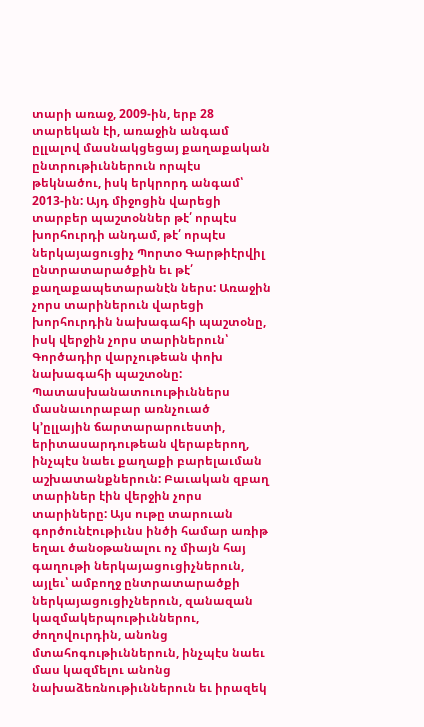տարի առաջ, 2009-ին, երբ 28 տարեկան էի, առաջին անգամ ըլլալով մասնակցեցայ քաղաքական ընտրութիւններուն որպէս թեկնածու, իսկ երկրորդ անգամ՝ 2013-ին: Այդ միջոցին վարեցի տարբեր պաշտօններ թէ՛ որպէս խորհուրդի անդամ, թէ՛ որպէս ներկայացուցիչ Պորտօ Գարթիէրվիլ ընտրատարածքին եւ թէ՛ քաղաքապետարանէն ներս: Առաջին չորս տարիներուն վարեցի խորհուրդին նախագահի պաշտօնը, իսկ վերջին չորս տարիներուն՝ Գործադիր վարչութեան փոխ նախագահի պաշտօնը: Պատասխանատուութիւններս մասնաւորաբար առնչուած կ’ըլլային ճարտարարուեստի, երիտասարդութեան վերաբերող, ինչպէս նաեւ քաղաքի բարելաւման աշխատանքներուն: Բաւական զբաղ տարիներ էին վերջին չորս տարիները: Այս ութը տարուան գործունէութիւնս ինծի համար առիթ եղաւ ծանօթանալու ոչ միայն հայ գաղութի ներկայացուցիչներուն, այլեւ՝ ամբողջ ընտրատարածքի ներկայացուցիչներուն, զանազան կազմակերպութիւններու, ժողովուրդին, անոնց մտահոգութիւններուն, ինչպէս նաեւ մաս կազմելու անոնց նախաձեռնութիւններուն եւ իրազեկ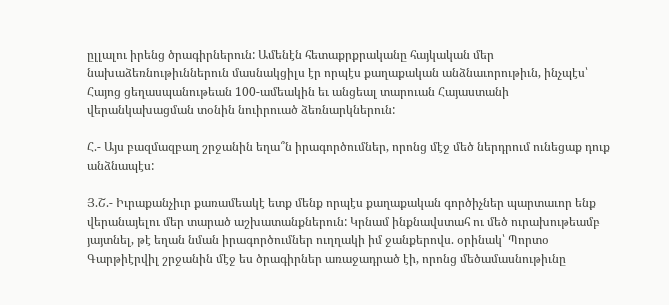ըլլալու իրենց ծրագիրներուն: Ամենէն հետաքրքրականը հայկական մեր նախաձեռնութիւններուն մասնակցիլս էր որպէս քաղաքական անձնաւորութիւն, ինչպէս՝ Հայոց ցեղասպանութեան 100-ամեակին եւ անցեալ տարուան Հայաստանի վերանկախացման տօնին նուիրուած ձեռնարկներուն:

Հ.- Այս բազմազբաղ շրջանին եղա՞ն իրագործումներ, որոնց մէջ մեծ ներդրում ունեցաք դուք անձնապէս:

Յ.Շ.- Իւրաքանչիւր քառամեակէ ետք մենք որպէս քաղաքական գործիչներ պարտաւոր ենք վերանայելու մեր տարած աշխատանքներուն: Կրնամ ինքնավստահ ու մեծ ուրախութեամբ յայտնել, թէ եղան նման իրագործումներ ուղղակի իմ ջանքերովս. օրինակ՝ Պորտօ Գարթիէրվիլ շրջանին մէջ ես ծրագիրներ առաջադրած էի, որոնց մեծամասնութիւնը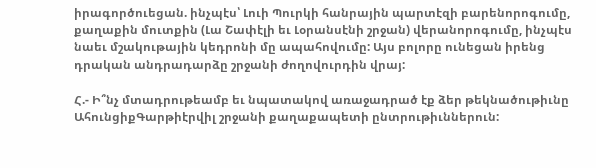իրագործուեցան. ինչպէս՝ Լուի Պուրկի հանրային պարտէզի բարենորոգումը, քաղաքին մուտքին (Լա Շափէլի եւ Լօրանսէնի շրջան) վերանորոգումը, ինչպէս նաեւ մշակութային կեդրոնի մը ապահովումը: Այս բոլորը ունեցան իրենց դրական անդրադարձը շրջանի ժողովուրդին վրայ:

Հ.- Ի՞նչ մտադրութեամբ եւ նպատակով առաջադրած էք ձեր թեկնածութիւնը ԱհունցիքԳարթիէրվիլ շրջանի քաղաքապետի ընտրութիւններուն: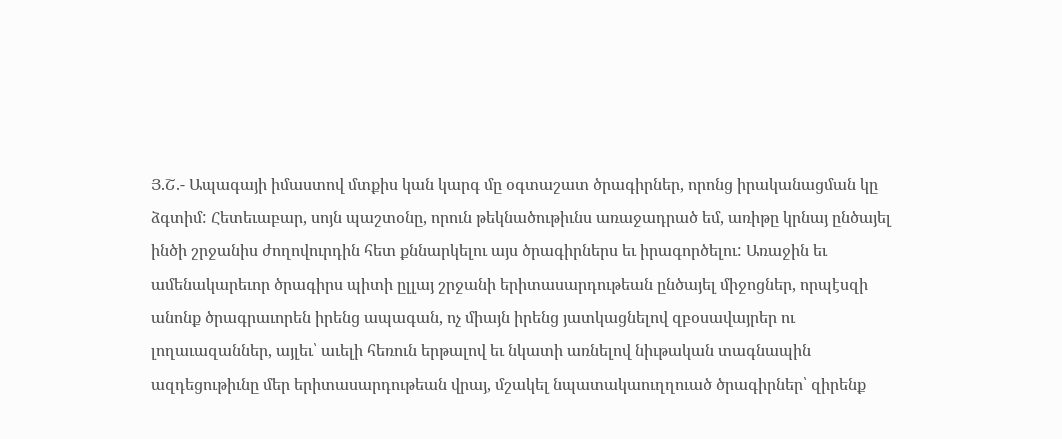Յ.Շ.- Ապագայի իմաստով մտքիս կան կարգ մը օգտաշատ ծրագիրներ, որոնց իրականացման կը ձգտիմ: Հետեւաբար, սոյն պաշտօնը, որուն թեկնածութիւնս առաջադրած եմ, առիթը կրնայ ընծայել ինծի շրջանիս ժողովուրդին հետ քննարկելու այս ծրագիրներս եւ իրագործելու: Առաջին եւ ամենակարեւոր ծրագիրս պիտի ըլլայ շրջանի երիտասարդութեան ընծայել միջոցներ, որպէսզի անոնք ծրագրաւորեն իրենց ապագան, ոչ միայն իրենց յատկացնելով զբօսավայրեր ու լողաւազաններ, այլեւ՝ աւելի հեռուն երթալով եւ նկատի առնելով նիւթական տագնապին ազդեցութիւնը մեր երիտասարդութեան վրայ, մշակել նպատակաուղղուած ծրագիրներ՝ զիրենք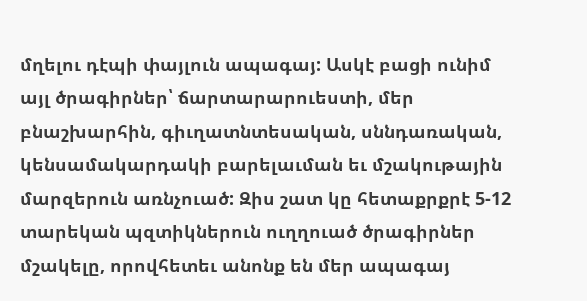մղելու դէպի փայլուն ապագայ: Ասկէ բացի ունիմ այլ ծրագիրներ՝ ճարտարարուեստի, մեր բնաշխարհին, գիւղատնտեսական, սննդառական, կենսամակարդակի բարելաւման եւ մշակութային մարզերուն առնչուած: Զիս շատ կը հետաքրքրէ 5-12 տարեկան պզտիկներուն ուղղուած ծրագիրներ մշակելը, որովհետեւ անոնք են մեր ապագայ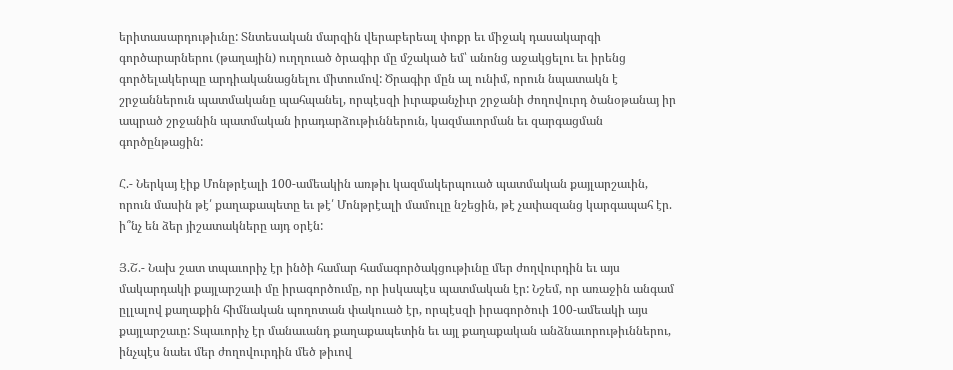երիտասարդութիւնը: Տնտեսական մարզին վերաբերեալ փոքր եւ միջակ դասակարգի գործարարներու (թաղային) ուղղուած ծրագիր մը մշակած եմ՝ անոնց աջակցելու եւ իրենց գործելակերպը արդիականացնելու միտումով: Ծրագիր մըն ալ ունիմ, որուն նպատակն է շրջաններուն պատմականը պահպանել, որպէսզի իւրաքանչիւր շրջանի ժողովուրդ ծանօթանայ իր ապրած շրջանին պատմական իրադարձութիւններուն, կազմաւորման եւ զարգացման գործընթացին:

Հ.- Ներկայ էիք Մոնթրէալի 100-ամեակին առթիւ կազմակերպուած պատմական քայլարշաւին, որուն մասին թէ՛ քաղաքապետը եւ թէ՛ Մոնթրէալի մամուլը նշեցին, թէ չափազանց կարգապահ էր. ի՞նչ են ձեր յիշատակները այդ օրէն:

Յ.Շ.- Նախ շատ տպաւորիչ էր ինծի համար համագործակցութիւնը մեր ժողվուրդին եւ այս մակարդակի քայլարշաւի մը իրագործումը, որ իսկապէս պատմական էր: Նշեմ, որ առաջին անգամ ըլլալով քաղաքին հիմնական պողոտան փակուած էր, որպէսզի իրագործուի 100-ամեակի այս քայլարշաւը: Տպաւորիչ էր մանաւանդ քաղաքապետին եւ այլ քաղաքական անձնաւորութիւններու, ինչպէս նաեւ մեր ժողովուրդին մեծ թիւով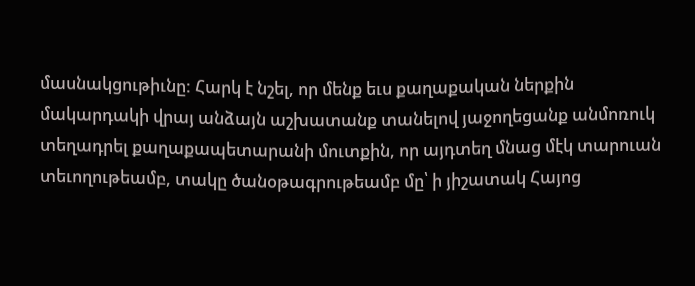մասնակցութիւնը: Հարկ է նշել, որ մենք եւս քաղաքական ներքին մակարդակի վրայ անձայն աշխատանք տանելով յաջողեցանք անմոռուկ տեղադրել քաղաքապետարանի մուտքին, որ այդտեղ մնաց մէկ տարուան տեւողութեամբ, տակը ծանօթագրութեամբ մը՝ ի յիշատակ Հայոց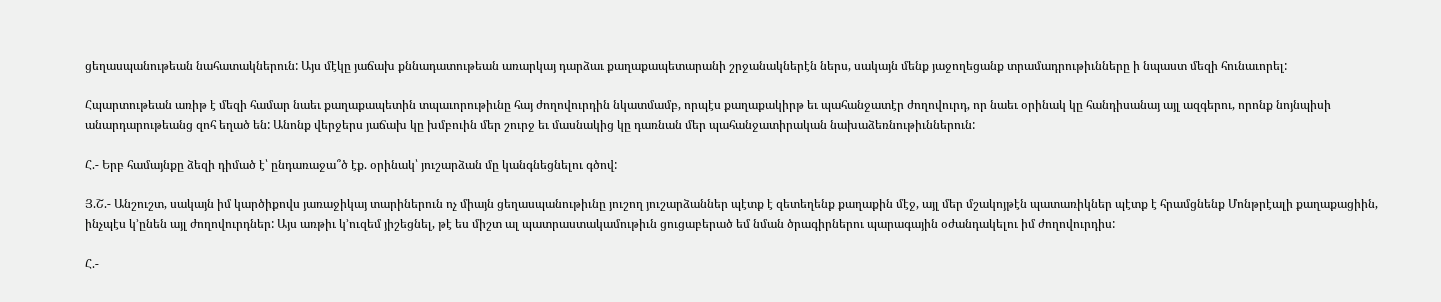ցեղասպանութեան նահատակներուն: Այս մէկը յաճախ քննադատութեան առարկայ դարձաւ քաղաքապետարանի շրջանակներէն ներս, սակայն մենք յաջողեցանք տրամադրութիւնները ի նպաստ մեզի հունաւորել:

Հպարտութեան առիթ է մեզի համար նաեւ քաղաքապետին տպաւորութիւնը հայ ժողովուրդին նկատմամբ, որպէս քաղաքակիրթ եւ պահանջատէր ժողովուրդ, որ նաեւ օրինակ կը հանդիսանայ այլ ազգերու, որոնք նոյնպիսի անարդարութեանց զոհ եղած են: Անոնք վերջերս յաճախ կը խմբուին մեր շուրջ եւ մասնակից կը դառնան մեր պահանջատիրական նախաձեռնութիւններուն:

Հ.- Երբ համայնքը ձեզի դիմած է՝ ընդառաջա՞ծ էք. օրինակ՝ յուշարձան մը կանգնեցնելու գծով:

Յ.Շ.- Անշուշտ, սակայն իմ կարծիքովս յառաջիկայ տարիներուն ոչ միայն ցեղասպանութիւնը յուշող յուշարձաններ պէտք է զետեղենք քաղաքին մէջ, այլ մեր մշակոյթէն պատառիկներ պէտք է հրամցնենք Մոնթրէալի քաղաքացիին, ինչպէս կ’ընեն այլ ժողովուրդներ: Այս առթիւ կ’ուզեմ յիշեցնել, թէ ես միշտ ալ պատրաստակամութիւն ցուցաբերած եմ նման ծրագիրներու պարագային օժանդակելու իմ ժողովուրդիս:

Հ.-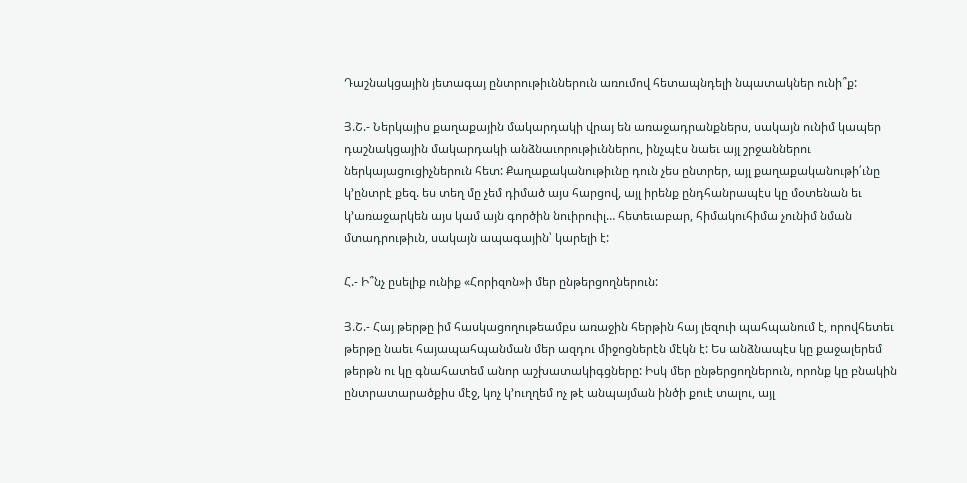Դաշնակցային յետագայ ընտրութիւններուն առումով հետապնդելի նպատակներ ունի՞ք:

Յ.Շ.- Ներկայիս քաղաքային մակարդակի վրայ են առաջադրանքներս, սակայն ունիմ կապեր դաշնակցային մակարդակի անձնաւորութիւններու, ինչպէս նաեւ այլ շրջաններու ներկայացուցիչներուն հետ: Քաղաքականութիւնը դուն չես ընտրեր, այլ քաղաքականութի՛ւնը կ’ընտրէ քեզ. ես տեղ մը չեմ դիմած այս հարցով, այլ իրենք ընդհանրապէս կը մօտենան եւ կ’առաջարկեն այս կամ այն գործին նուիրուիլ… հետեւաբար, հիմակուհիմա չունիմ նման մտադրութիւն, սակայն ապագային՝ կարելի է:

Հ.- Ի՞նչ ըսելիք ունիք «Հորիզոն»ի մեր ընթերցողներուն:

Յ.Շ.- Հայ թերթը իմ հասկացողութեամբս առաջին հերթին հայ լեզուի պահպանում է, որովհետեւ թերթը նաեւ հայապահպանման մեր ազդու միջոցներէն մէկն է: Ես անձնապէս կը քաջալերեմ թերթն ու կը գնահատեմ անոր աշխատակիգցները: Իսկ մեր ընթերցողներուն, որոնք կը բնակին ընտրատարածքիս մէջ, կոչ կ’ուղղեմ ոչ թէ անպայման ինծի քուէ տալու, այլ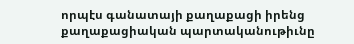որպէս գանատայի քաղաքացի իրենց քաղաքացիական պարտականութիւնը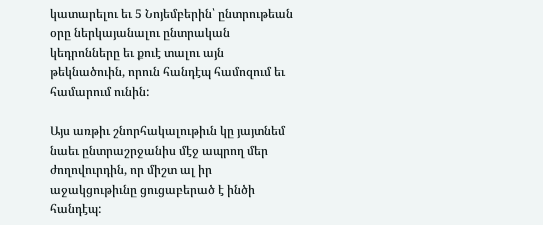կատարելու եւ 5 Նոյեմբերին՝ ընտրութեան օրը ներկայանալու ընտրական կեդրոնները եւ քուէ տալու այն թեկնածուին, որուն հանդէպ համոզում եւ համարում ունին:

Այս առթիւ շնորհակալութիւն կը յայտնեմ նաեւ ընտրաշրջանիս մէջ ապրող մեր ժողովուրդին, որ միշտ ալ իր աջակցութիւնը ցուցաբերած է ինծի հանդէպ: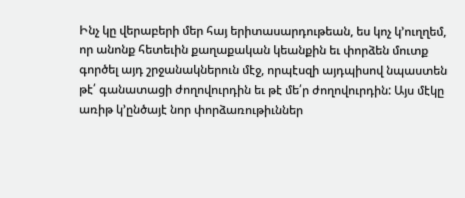Ինչ կը վերաբերի մեր հայ երիտասարդութեան, ես կոչ կ’ուղղեմ, որ անոնք հետեւին քաղաքական կեանքին եւ փորձեն մուտք գործել այդ շրջանակներուն մէջ, որպէսզի այդպիսով նպաստեն թէ՛ գանատացի ժողովուրդին եւ թէ մե՛ր ժողովուրդին: Այս մէկը առիթ կ’ընծայէ նոր փորձառութիւններ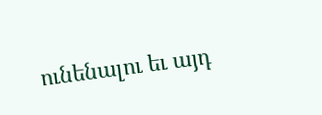ունենալու եւ այդ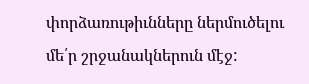փորձառութիւնները ներմուծելու մե՛ր շրջանակներուն մէջ: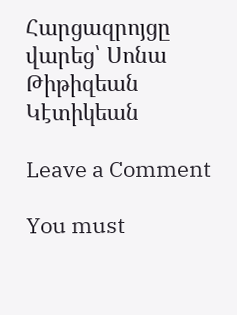Հարցազրոյցը վարեց՝ Սոնա Թիթիզեան Կէտիկեան

Leave a Comment

You must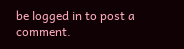be logged in to post a comment.